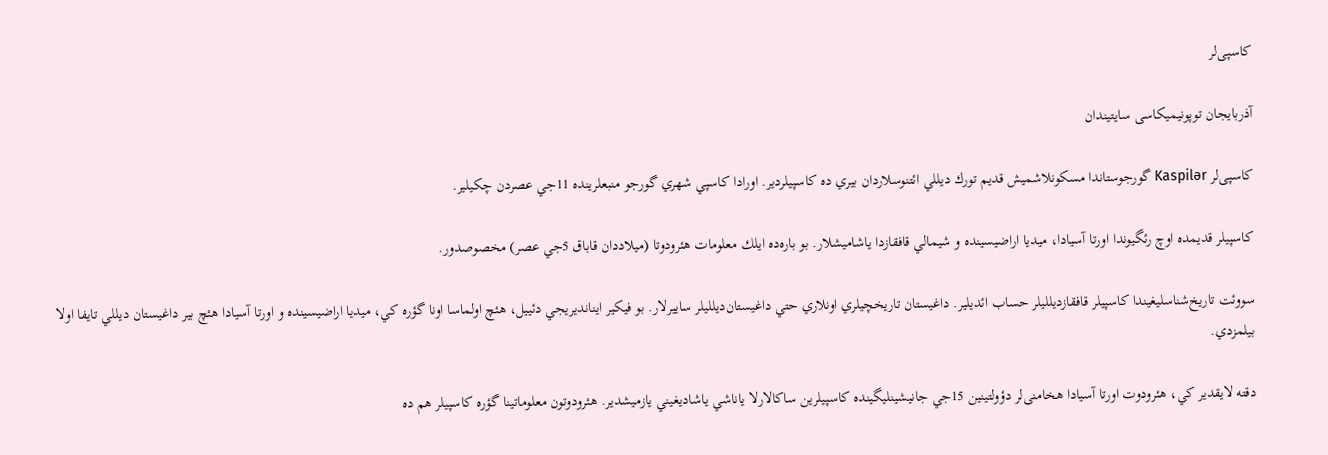کاسپی‌لر

آذربایجان توپونیمیکاسی سایتیندان

کاسپی‌لر Kaspilər گورجوستاندا مسكونلاشميش قديم تورك ديللي ائتنوسلاردان بيري ده كاسپيلردير. اورادا كاسپي شهري گورجو منبعلرينده 11جي عصردن چكيلير.

كاسپيلر قديمده اوچ رئگيوندا اورتا آسيادا، ميديا اراضيسينده و شيمالي قافقازدا ياشاميشلار. بو باره‌ده ايلك معلومات هئرودوتا (میلاددان قاباق 5جي عصر) مخصوصدور.

سووئت تاريخ‌شناسلیغيندا كاسپيلر قافقازديلليلر حساب ائديلير. داغيستان تاريخچيلري اونلاري حتي داغيستان‌ديلليلر ساييرلار. بو فيكير اينانديريجي دئييل، هئچ اولماسا اونا گؤره كي، ميديا اراضيسينده و اورتا آسيادا هئچ بير داغيستان ديللي تايفا اولا بيلمزدي.

دقته لايقدير كي، هئرودوت اورتا آسيادا هخامنی‌لر دؤولتينين 15جي جانيشينليگينده كاسپيلرين ساكالارلا ياناشي ياشاديغيني يازميشدير. هئرودوتون معلوماتينا گؤره كاسپيلر هم ده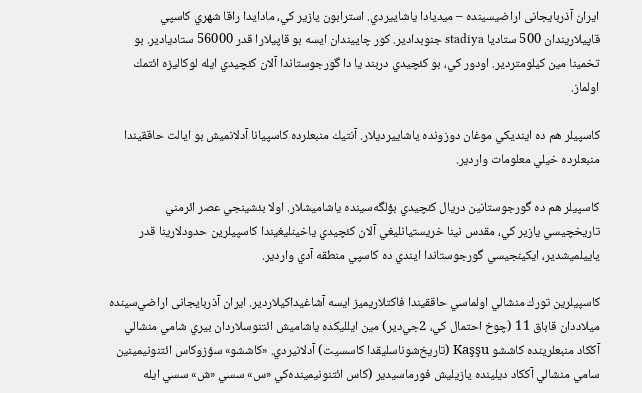ایران آذربايجانی اراضيسينده – ميديادا ياشاييردي. استرابون يازير كي، مادايدا راقا شهري كاسپي قاپيلاريندان 500 ستاديا stadiya جنوبدادير. كور چاييندان ايسه بو قاپيلارا قدر 56000 ستاديادير. بو تخمينا مين كيلومتردير. اودور كي، بو كئچيدي دربند يا دا گورجوستاندا آلان كئچيدي ايله لوكاليزه ائتمك اولماز.

كاسپيلر هم ده اينديكي موغان دوزونده ياشاييرديلار. آنتيك منبعلرده كاسپيانا آدلانميش بو ايالت حاققيندا منبعلرده خيلي معلومات واردير.

كاسپيلر هم ده گورجوستانين دريال كئچيدي بؤلگه‌سينده ياشاميشلار. اولا بئشينجي عصر ائرمني تاريخچيسي يازير كي، مقدس نينا خريستيانليغي آلان كئچيدي ياخينليغيندا كاسپيلرين حدودلارينا قدر يايیلميشدير، ‌ايكينجيسي گورجوستاندا ايندي ده كاسپي منطقه آدي واردير.

كاسپيلرين تورك منشالي اولماسي حاققيندا فاكتلاريميز ايسه آشاغيداكيلاردير. ایران آذربايجانی اراضي‌سينده میلاددان قاباق 11 (چوخ احتمال كي، 2جي‌دير) مين ايلليكده ياشاميش ائتنوسلاردان بيري شامي منشالي آككاد منبعلرينده كاششو Kaşşu (تاريخ‌شوناسليقدا كاسسيت) آدلانيردي. «كاششو» سؤزوكاس ائتنونيمينين سامي منشالي آككاد ديلينده يازيليش فورماسيدير (كاس ائتنونيمينده‌كي «س» سسي «ش» سسي ايله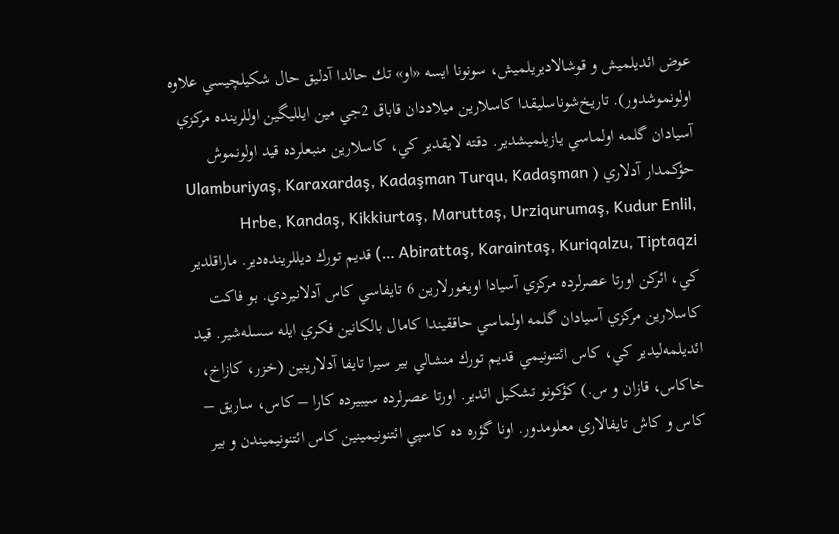عوض ائديلميش و قوشالاديريلميش، سونونا ايسه «او» تك حالدا آدليق حال شكيلچيسي علاوه اولونموشدور). تاريخ‌شوناسليقدا كاسلارين میلاددان قاباق 2جي مين ايلليگين اوللرينده مركزي آسيادان گلمه اولماسي يازيلميشدير. دقته لايقدير كي، كاسلارين منبعلرده قيد اولونموش حؤكمدار آدلاري ( Ulamburiyaş, Karaxardaş, Kadaşman Turqu, Kadaşman Hrbe, Kandaş, Kikkiurtaş, Maruttaş, Urziqurumaş, Kudur Enlil, Abirattaş, Karaintaş, Kuriqalzu, Tiptaqzi …) قديم تورك ديللرينده‌دير. ماراقلدير كي، ائركن اورتا عصرلرده مركزي آسيادا اويغورلارين 6 تايفاسي كاس آدلانيردي. بو فاكت كاسلارين مركزي آسيادان گلمه اولماسي حاققيندا كامال بالكانين فکري ايله سسله‌شير. قيد ائديلمه‌ليدير كي، كاس ائتنونيمي قديم تورك منشالي بير سيرا تايفا آدلارينين (خزر، كازاخ، خاكاس، قازان و س.) كؤكونو تشكيل ائدير. اورتا عصرلرده سيبيرده كارا – كاس، ساريق – كاس و كاش تايفالاري معلومدور. اونا گؤره ده كاسپي ائتنونيمينين كاس ائتنونيميندن و بير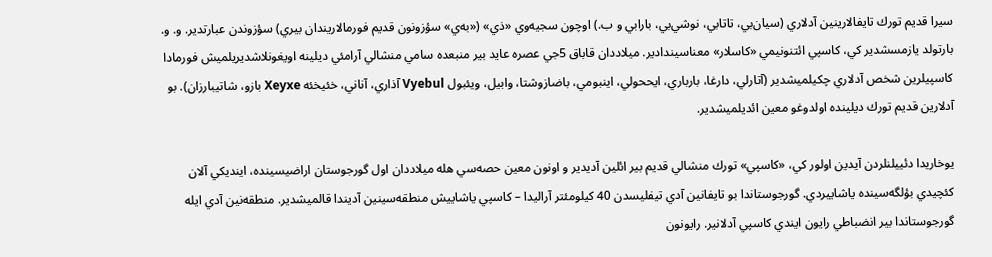سيرا قديم تورك تايفالارينين آدلاري (سيان‌بي، تاتابي، نوشي‌بي، بارابي و ب.) اوچون سجيه‌وي «ذي» («به‌ي» سؤزونون قديم فورمالاريندان بيري) سؤزوندن عبارتدير. و. و. بارتولد يازمسشدير كي، كاسپي ائتنونيمي «كاسلار» معناسيندادير. میلاددان قاباق 5جي عصره عايد بير منبعده سامي منشالي آرامئي ديلينه اويغونلاشديريلميش فورمادا كاسپيلرين شخص آدلاري چكيلميشدير (آتارلي، دارغا، بارباري، ايححولي، اينبومي، باضازوشتا، وابيل، ويئبول Vyebul آذاري، آناني، خئيخئه Xeyxe بازو، شاتيبارزان). بو آدلارين قديم تورك ديلينده اولدوغو معين ائديلميشدير.

يوخاريدا دئييلنلردن آيدين اولور كي، «كاسپي» تورك منشالي قديم بير ائلين آديدير و اونون معين حصه‌سي هله ميلاددان اول گورجوستان اراضيسينده، اينديكي آلان كئچيدي بؤلگه‌سينده ياشاييردي. گورجوستاندا بو تايفانين آدي تيفليسدن 40 كيلومئتر آراليدا – كاسپي ياشاييش منطقه‌سينين آديندا قالميشدير. منطقه‌نين آدي ايله گورجوستاندا بير انضباطي رايون ايندي كاسپي آدلانير. رايونون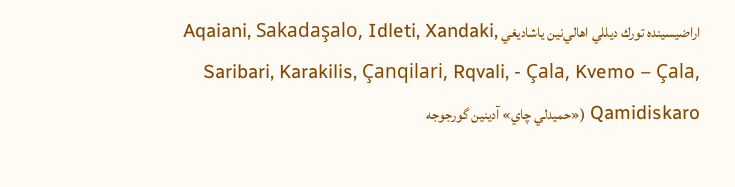اراضيسينده تورك ديللي اهالي‌نين ياشاديغي Aqaiani, Sakadaşalo, Idleti, Xandaki, Saribari, Karakilis, Çanqilari, Rqvali, - Çala, Kvemo – Çala, Qamidiskaro («حميدلي چاي» آدينين گورجوجه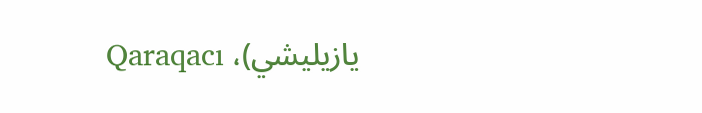يازيليشي)، Qaraqacı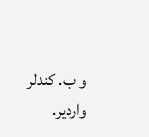و ب. كندلر واردیر.